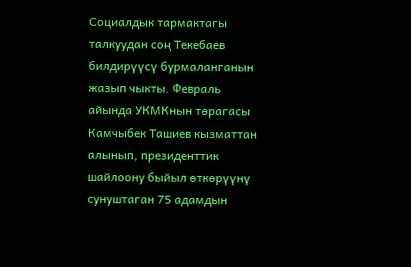Социалдык тармактагы талкуудан соң Текебаев билдирүүсү бурмаланганын жазып чыкты. Февраль айында УКМКнын төрагасы Камчыбек Ташиев кызматтан алынып, президенттик шайлоону быйыл өткөрүүнү сунуштаган 75 адамдын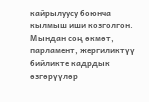кайрылуусу боюнча кылмыш иши козголгон. Мындан соң өкмөт, парламент, жергиликтүү бийликте кадрдык өзгөрүүлөр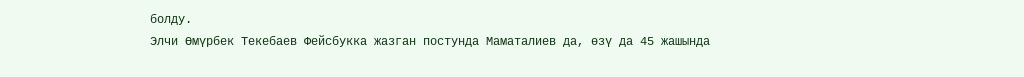болду.
Элчи Өмүрбек Текебаев Фейсбукка жазган постунда Маматалиев да, өзү да 45 жашында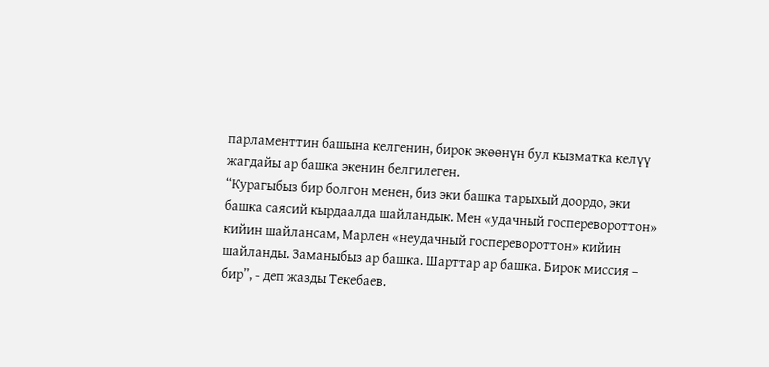парламенттин башына келгенин, бирок экөөнүн бул кызматка келүү жагдайы ар башка экенин белгилеген.
“Курагыбыз бир болгон менен, биз эки башка тарыхый доордо, эки башка саясий кырдаалда шайландык. Мен «удачный госперевороттон» кийин шайлансам, Марлен «неудачный госперевороттон» кийин шайланды. Заманыбыз ар башка. Шарттар ар башка. Бирок миссия – бир”, - деп жазды Текебаев.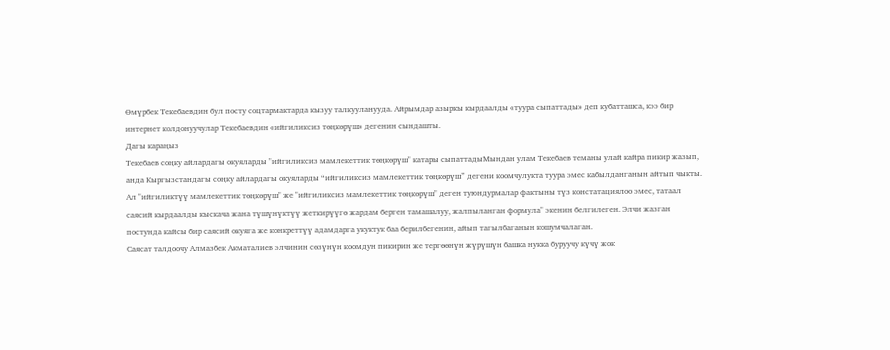Өмүрбек Текебаевдин бул посту соцтармактарда кызуу талкууланууда. Айрымдар азыркы кырдаалды «туура сыпаттады» деп кубатташса, кээ бир интернет колдонуучулар Текебаевдин «ийгиликсиз төңкөрүш» дегенин сындашты.
Дагы караңыз
Текебаев соңку айлардагы окуяларды "ийгиликсиз мамлекеттик төңкөрүш" катары сыпаттадыМындан улам Текебаев теманы улай кайра пикир жазып, анда Кыргызстандагы соңку айлардагы окуяларды “ийгиликсиз мамлекеттик төңкөрүш” дегени коомчулукта туура эмес кабылданганын айтып чыкты.
Ал "ийгиликтүү мамлекеттик төңкөрүш" же "ийгиликсиз мамлекеттик төңкөрүш" деген туюндурмалар фактыны түз констатациялоо эмес, татаал саясий кырдаалды кыскача жана түшүнүктүү жеткирүүгө жардам берген тамашалуу, жалпыланган формула" экенин белгилеген. Элчи жазган постунда кайсы бир саясий окуяга же конкреттүү адамдарга укуктук баа берилбегенин, айып тагылбаганын кошумчалаган.
Саясат талдоочу Алмазбек Акматалиев элчинин сөзүнүн коомдун пикирин же тергөөнүн жүрүшүн башка нукка буруучу күчү жок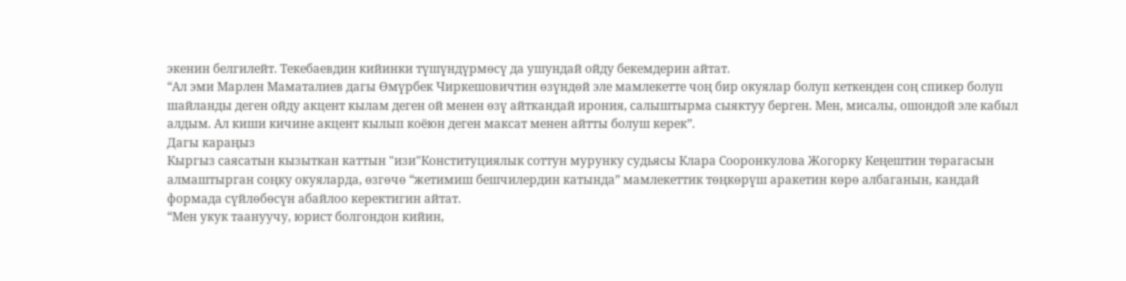экенин белгилейт. Текебаевдин кийинки түшүндүрмөсү да ушундай ойду бекемдерин айтат.
“Ал эми Марлен Маматалиев дагы Өмүрбек Чиркешовичтин өзүндөй эле мамлекетте чоң бир окуялар болуп кеткенден соң спикер болуп шайланды деген ойду акцент кылам деген ой менен өзү айткандай ирония, салыштырма сыяктуу берген. Мен, мисалы, ошондой эле кабыл алдым. Ал киши кичине акцент кылып коёюн деген максат менен айтты болуш керек”.
Дагы караңыз
Кыргыз саясатын кызыткан каттын "изи"Конституциялык соттун мурунку судьясы Клара Сооронкулова Жогорку Кеңештин төрагасын алмаштырган соңку окуяларда, өзгөчө “жетимиш бешчилердин катында” мамлекеттик төңкөрүш аракетин көрө албаганын, кандай формада сүйлөбөсүн абайлоо керектигин айтат.
“Мен укук таануучу, юрист болгондон кийин,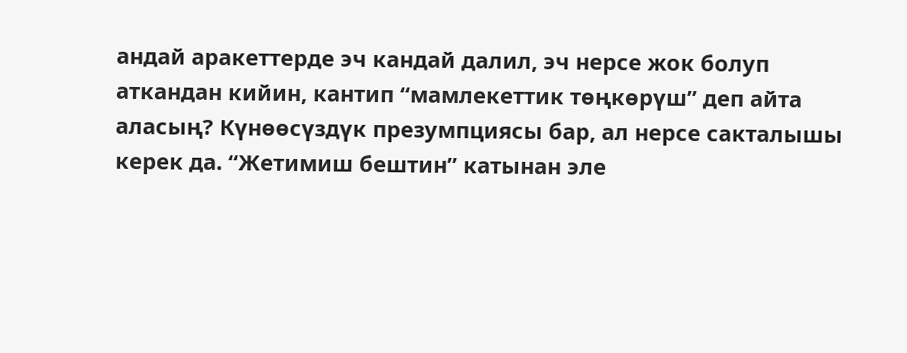андай аракеттерде эч кандай далил, эч нерсе жок болуп аткандан кийин, кантип “мамлекеттик төңкөрүш” деп айта аласың? Күнөөсүздүк презумпциясы бар, ал нерсе сакталышы керек да. “Жетимиш бештин” катынан эле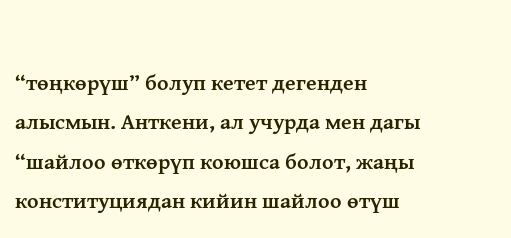“төңкөрүш” болуп кетет дегенден алысмын. Анткени, ал учурда мен дагы “шайлоо өткөрүп коюшса болот, жаңы конституциядан кийин шайлоо өтүш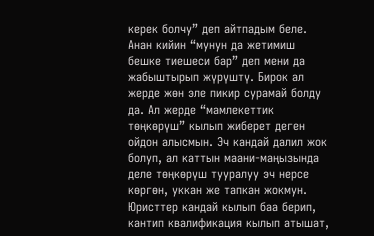керек болчу” деп айтпадым беле. Анан кийин “мунун да жетимиш бешке тиешеси бар” деп мени да жабыштырып жүрүштү. Бирок ал жерде жөн эле пикир сурамай болду да. Ал жерде “мамлекеттик төңкөрүш” кылып жиберет деген ойдон алысмын. Эч кандай далил жок болуп, ал каттын маани-маңызында деле төңкөрүш тууралуу эч нерсе көргөн, уккан же тапкан жокмун. Юристтер кандай кылып баа берип, кантип квалификация кылып атышат,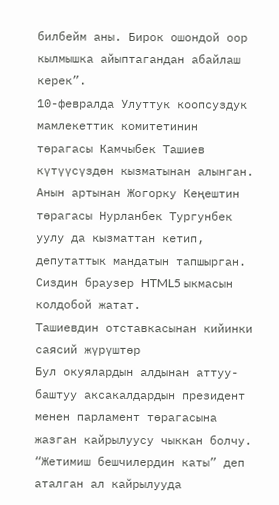билбейм аны. Бирок ошондой оор кылмышка айыптагандан абайлаш керек”.
10-февралда Улуттук коопсуздук мамлекеттик комитетинин төрагасы Камчыбек Ташиев күтүүсүздөн кызматынан алынган. Анын артынан Жогорку Кеңештин төрагасы Нурланбек Тургунбек уулу да кызматтан кетип, депутаттык мандатын тапшырган.
Сиздин браузер HTML5 ыкмасын колдобой жатат.
Ташиевдин отставкасынан кийинки саясий жүрүштөр
Бул окуялардын алдынан аттуу-баштуу аксакалдардын президент менен парламент төрагасына жазган кайрылуусу чыккан болчу. “Жетимиш бешчилердин каты” деп аталган ал кайрылууда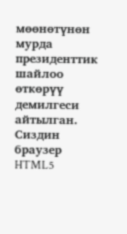мөөнөтүнөн мурда президенттик шайлоо өткөрүү демилгеси айтылган.
Сиздин браузер HTML5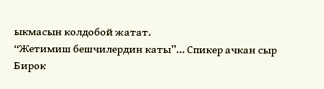ыкмасын колдобой жатат.
“Жетимиш бешчилердин каты”... Спикер ачкан сыр
Бирок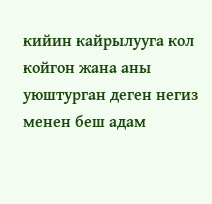кийин кайрылууга кол койгон жана аны уюштурган деген негиз менен беш адам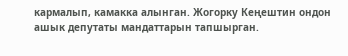кармалып, камакка алынган. Жогорку Кеңештин ондон ашык депутаты мандаттарын тапшырган.